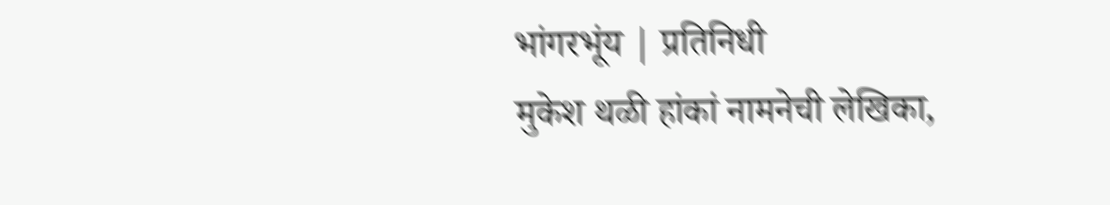भांगरभूंय | प्रतिनिधी
मुकेश थळी हांकां नामनेची लेखिका,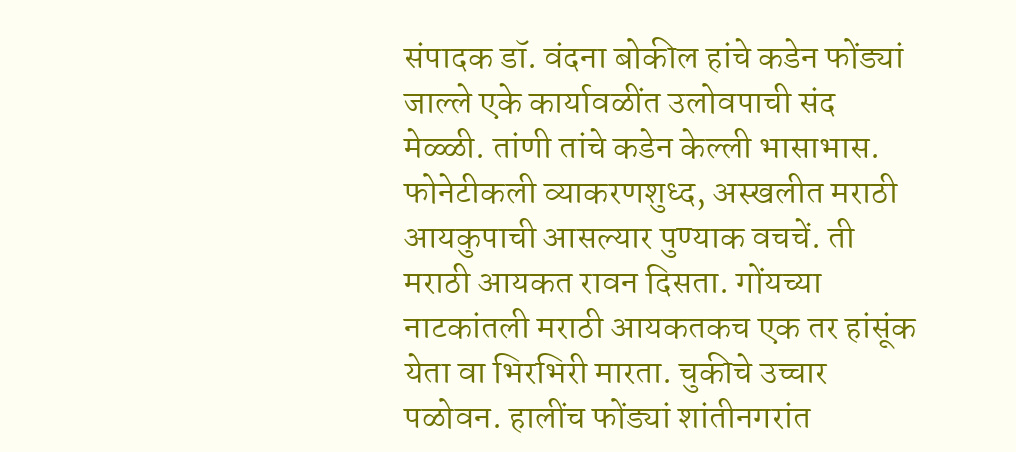संपादक डॉ. वंदना बोकील हांचे कडेन फोंड्यां जाल्ले एके कार्यावळींत उलोवपाची संद मेळ्ळी. तांणी तांचे कडेन केल्ली भासाभास.
फोनेटीकली व्याकरणशुध्द, अस्खलीत मराठी आयकुपाची आसल्यार पुण्याक वचचें. ती मराठी आयकत रावन दिसता. गोंयच्या नाटकांतली मराठी आयकतकच एक तर हांसूंक येता वा भिरभिरी मारता. चुकीचे उच्चार पळोवन. हालींच फोंड्यां शांतीनगरांत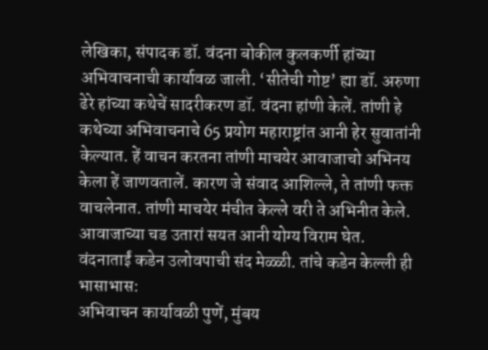लेखिका, संपादक डॉ. वंदना बोकील कुलकर्णी हांच्या अभिवाचनाची कार्यावळ जाली. ‘सीतेची गोष्ट’ ह्या डॉ. अरुणा ढेरे हांच्या कथेचें सादरीकरण डॉ. वंदना हांणी केलें. तांणी हे कथेच्या अभिवाचनाचे 65 प्रयोग महाराष्ट्रांत आनी हेर सुवातांनी केल्यात. हें वाचन करतना तांणी माचयेर आवाजाचो अभिनय केला हें जाणवतालें. कारण जे संवाद आशिल्ले, ते तांणी फक्त वाचलेनात. तांणी माचयेर मंचीत केल्ले वरी ते अभिनीत केले. आवाजाच्या चड उतारां सयत आनी योग्य विराम घेत.
वंदनाताईं कडेन उलोवपाची संद मेळ्ळी. तांचे कडेन केल्ली ही भासाभास:
अभिवाचन कार्यावळी पुणें, मुंबय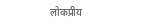लोकप्रीय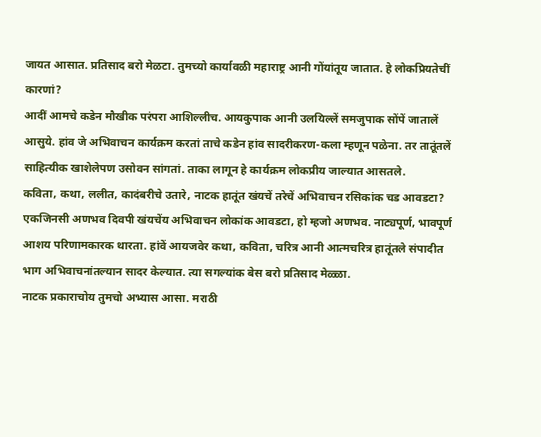जायत आसात. प्रतिसाद बरो मेळटा. तुमच्यो कार्यावळी महाराष्ट्र आनी गोंयांतूय जातात. हे लोकप्रियतेचीं कारणां?
आदीं आमचे कडेन मौखीक परंपरा आशिल्लीच. आयकुपाक आनी उलयिल्लें समजुपाक सोंपें जातालें आसुये. हांव जे अभिवाचन कार्यक्रम करतां ताचे कडेन हांव सादरीकरण-कला म्हणून पळेना. तर तातूंतलें साहित्यीक खाशेलेपण उसोवन सांगतां. ताका लागून हे कार्यक्रम लोकप्रीय जाल्यात आसतले.
कविता, कथा, ललीत, कादंबरीचे उतारे, नाटक हातूंत खंयचें तरेचें अभिवाचन रसिकांक चड आवडटा?
एकजिनसी अणभव दिवपी खंयचेंय अभिवाचन लोकांक आवडटा, हो म्हजो अणभव. नाट्यपूर्ण, भावपूर्ण आशय परिणामकारक थारता. हांवें आयजवेर कथा, कविता, चरित्र आनी आत्मचरित्र हातूंतले संपादीत भाग अभिवाचनांतल्यान सादर केल्यात. त्या सगल्यांक बेस बरो प्रतिसाद मेळ्ळा.
नाटक प्रकाराचोय तुमचो अभ्यास आसा. मराठी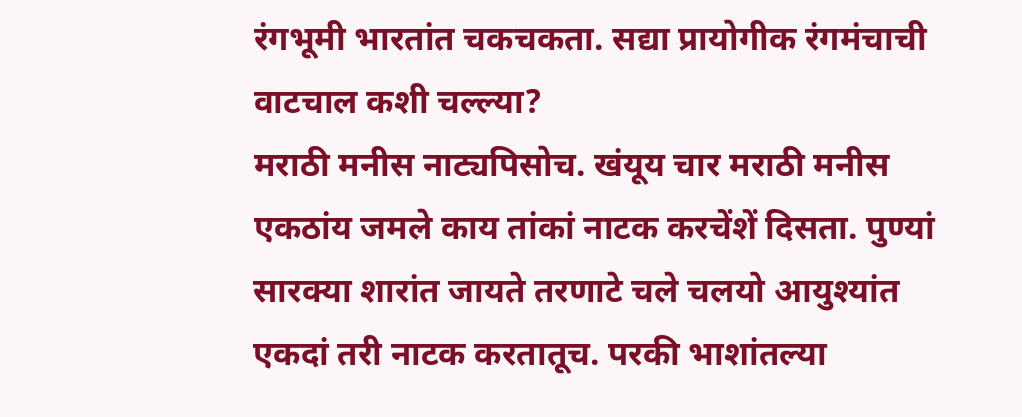रंगभूमी भारतांत चकचकता. सद्या प्रायोगीक रंगमंचाची वाटचाल कशी चल्ल्या?
मराठी मनीस नाट्यपिसोच. खंयूय चार मराठी मनीस एकठांय जमले काय तांकां नाटक करचेंशें दिसता. पुण्यां सारक्या शारांत जायते तरणाटे चले चलयो आयुश्यांत एकदां तरी नाटक करतातूच. परकी भाशांतल्या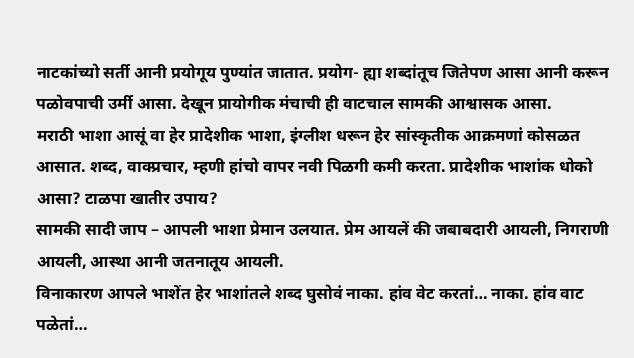नाटकांच्यो सर्ती आनी प्रयोगूय पुण्यांत जातात. प्रयोग- ह्या शब्दांतूच जितेपण आसा आनी करून पळोवपाची उर्मी आसा. देखून प्रायोगीक मंचाची ही वाटचाल सामकी आश्वासक आसा.
मराठी भाशा आसूं वा हेर प्रादेशीक भाशा, इंग्लीश धरून हेर सांस्कृतीक आक्रमणां कोसळत आसात. शब्द, वाक्प्रचार, म्हणी हांचो वापर नवी पिळगी कमी करता. प्रादेशीक भाशांक धोको आसा? टाळपा खातीर उपाय?
सामकी सादी जाप – आपली भाशा प्रेमान उलयात. प्रेम आयलें की जबाबदारी आयली, निगराणी आयली, आस्था आनी जतनातूय आयली.
विनाकारण आपले भाशेंत हेर भाशांतले शब्द घुसोवं नाका. हांव वेट करतां… नाका. हांव वाट पळेतां…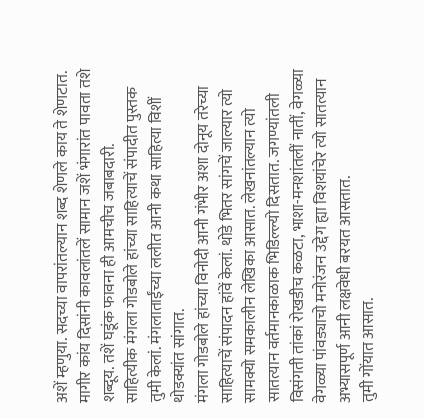अशें म्हणुया. सदच्या वापरांतल्यान शब्द शेणले काय ते शेणटात. मागीर कांय दिसांनी कावलांतलें सामान जशें भंगारांत पावता तशे शब्दूय. तशें घडूंक फावना ही आमचीच जबाबदारी.
साहित्यीक मंगला गोडबोले हांच्या साहित्याचें संपादीत पुस्तक तुमी केलां. मंगलाताईंच्या ललीत आनी कथा साहित्या विशीं थोडक्यांत सांगात.
मंगला गोडबोले हांच्या विनोदी आनी गंभीर अशा दोनूय तरेच्या साहित्याचें संपादन हांवें केलां. थोडे भितर सांगचें जाल्यार त्यो सामक्यो समकालीन लेखिका आसात. लेखनांतल्यान त्यो सातत्यान वर्तमानकाळाक भिडिल्ल्यो दिसतात. जगण्यांतली विसंगती तांकां रोखडीच कळटा, भाशा-मनशांतलीं नातीं, वेगळ्या वेगळ्या पांवड्याचो मनोरंजन उद्देग ह्या विशयांचेर त्यो सातत्यान अभ्यासपूर्ण आनी लक्षवेधी बरयत आसतात.
तुमी गोंयात आसात.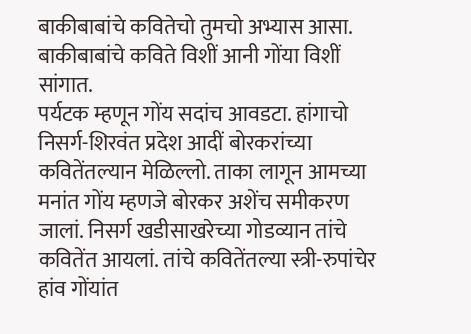बाकीबाबांचे कवितेचो तुमचो अभ्यास आसा. बाकीबाबांचे कविते विशीं आनी गोंया विशीं सांगात.
पर्यटक म्हणून गोंय सदांच आवडटा. हांगाचो निसर्ग-शिरवंत प्रदेश आदीं बोरकरांच्या कवितेंतल्यान मेळिल्लो. ताका लागून आमच्या मनांत गोंय म्हणजे बोरकर अशेंच समीकरण जालां. निसर्ग खडीसाखरेच्या गोडव्यान तांचे कवितेंत आयलां. तांचे कवितेंतल्या स्त्री-रुपांचेर हांव गोंयांत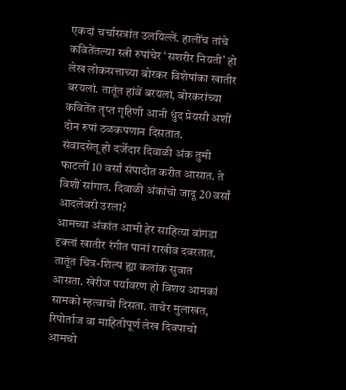एकदां चर्चासत्रांत उलयिल्लें. हालींच तांचे कवितेंतल्या स्त्री रुपांचेर ‘सशरीर नियती’ हो लेख लोकसत्ताच्या बोरकर विशेषांका खातीर बरयलां. तातूंत हांवें बरयलां, बोरकरांच्या कवितेंत तृप्त गृहिणी आनी धुंद प्रेयसी अशीं दोन रुपां ठळकपणान दिसतात.
संवादसेतू हो दर्जेदार दिवाळी अंक तुमी फाटलीं 10 वर्सां संपादीत करीत आसात. ते विशीं सांगात. दिवाळी अंकांचो जादू 20 वर्सां आदलेवरी उरला?
आमच्या अंकांत आमी हेर साहित्या वांगडा दृक्लां खातीर रंगीत पानां राखीव दवरतात. तातूंत चित्र-शिल्प ह्या कलांक सुवात आसता. खेरीज पर्यावरण हो विशय आमकां सामको म्हत्वाचो दिसता. ताचेर मुलाखत, रिपोर्ताज वा माहितीपूर्ण लेख दिवपाचो आमचो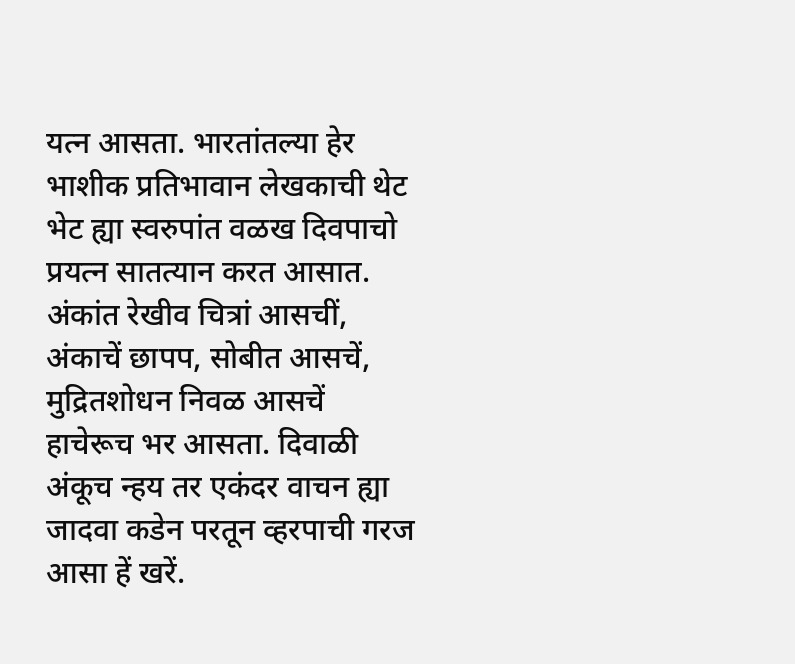यत्न आसता. भारतांतल्या हेर भाशीक प्रतिभावान लेखकाची थेट भेट ह्या स्वरुपांत वळख दिवपाचो प्रयत्न सातत्यान करत आसात. अंकांत रेखीव चित्रां आसचीं, अंकाचें छापप, सोबीत आसचें, मुद्रितशोधन निवळ आसचें हाचेरूच भर आसता. दिवाळी अंकूच न्हय तर एकंदर वाचन ह्या जादवा कडेन परतून व्हरपाची गरज आसा हें खरें.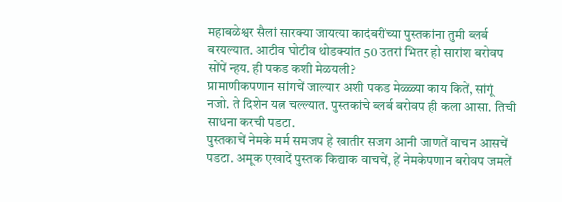महाबळेश्वर सैलां सारक्या जायत्या कादंबरींच्या पुस्तकांना तुमी ब्लर्ब बरयल्यात. आटीव घोटीव थोडक्यांत 50 उतरां भितर हो सारांश बरोवप सोंपें न्हय. ही पकड कशी मेळयली?
प्रामाणीकपणान सांगचें जाल्यार अशी पकड मेळ्ळ्या काय कितें, सांगूं नजो. ते दिशेन यत्न चल्ल्यात. पुस्तकांचे ब्लर्ब बरोवप ही कला आसा. तिची साधना करची पडटा.
पुस्तकाचें नेमके मर्म समजप हे खातीर सजग आनी जाणतें वाचन आसचें पडटा. अमूक एखादें पुस्तक किद्याक वाचचें, हें नेमकेपणान बरोवप जमलें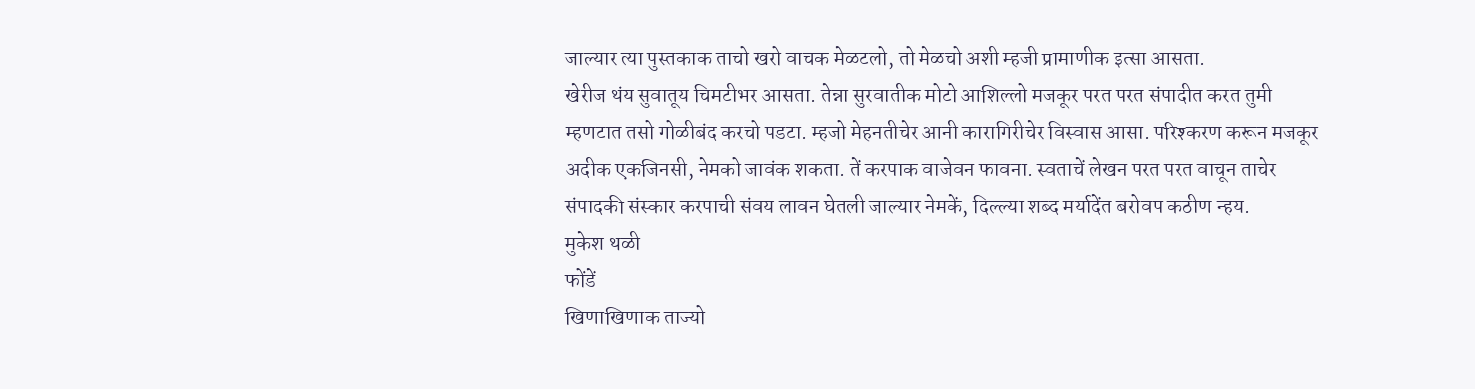जाल्यार त्या पुस्तकाक ताचो खरो वाचक मेळटलो, तो मेळचो अशी म्हजी प्रामाणीक इत्सा आसता.
खेरीज थंय सुवातूय चिमटीभर आसता. तेन्ना सुरवातीक मोटो आशिल्लो मजकूर परत परत संपादीत करत तुमी म्हणटात तसो गोळीबंद करचो पडटा. म्हजो मेहनतीचेर आनी कारागिरीचेर विस्वास आसा. परिश्करण करून मजकूर अदीक एकजिनसी, नेमको जावंक शकता. तें करपाक वाजेवन फावना. स्वताचें लेखन परत परत वाचून ताचेर संपादकी संस्कार करपाची संवय लावन घेतली जाल्यार नेमकें, दिल्ल्या शब्द मर्यादेंत बरोवप कठीण न्हय.
मुकेश थळी
फोंडें
खिणाखिणाक ताज्यो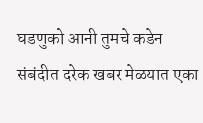घडणुको आनी तुमचे कडेन संबंदीत दरेक खबर मेळयात एका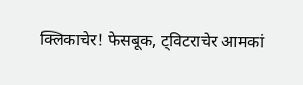क्लिकाचेर! फेसबूक, ट्विटराचेर आमकां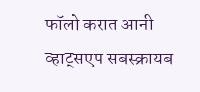फॉलो करात आनी व्हाट्सएप सबस्क्रायब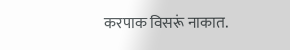करपाक विसरूं नाकात.